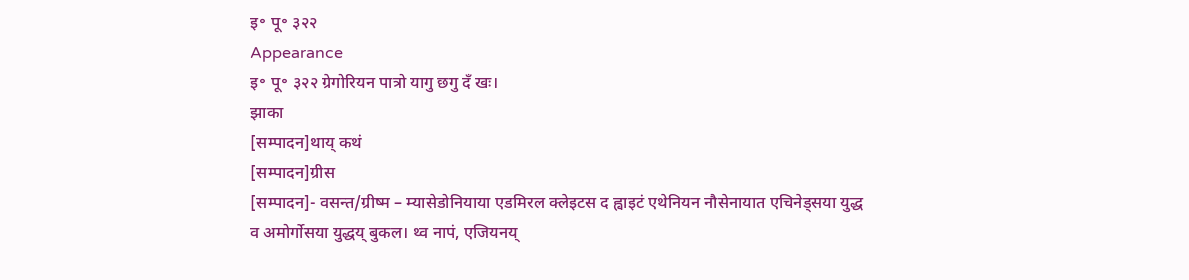इ॰ पू॰ ३२२
Appearance
इ॰ पू॰ ३२२ ग्रेगोरियन पात्रो यागु छगु दँ खः।
झाका
[सम्पादन]थाय् कथं
[सम्पादन]ग्रीस
[सम्पादन]- वसन्त/ग्रीष्म – म्यासेडोनियाया एडमिरल क्लेइटस द ह्वाइटं एथेनियन नौसेनायात एचिनेड्सया युद्ध व अमोर्गोसया युद्धय् बुकल। थ्व नापं, एजियनय्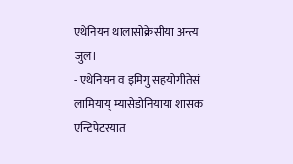एथेनियन थालासोक्रेसीया अन्त्य जुल।
- एथेनियन व इमिगु सहयोगीतेसं लामियाय् म्यासेडोनियाया शासक एन्टिपेटरयात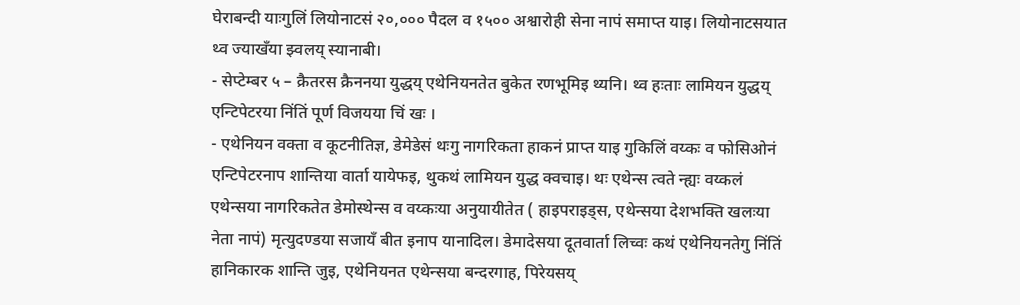घेराबन्दी याःगुलिं लियोनाटसं २०,००० पैदल व १५०० अश्वारोही सेना नापं समाप्त याइ। लियोनाटसयात थ्व ज्याखँया झ्वलय् स्यानाबी।
- सेप्टेम्बर ५ – क्रैतरस क्रैननया युद्धय् एथेनियनतेत बुकेत रणभूमिइ थ्यनि। थ्व हःताः लामियन युद्धय् एन्टिपेटरया निंतिं पूर्ण विजयया चिं खः ।
- एथेनियन वक्ता व कूटनीतिज्ञ, डेमेडेसं थःगु नागरिकता हाकनं प्राप्त याइ गुकिलिं वय्कः व फोसिओनं एन्टिपेटरनाप शान्तिया वार्ता यायेफइ, थुकथं लामियन युद्ध क्वचाइ। थः एथेन्स त्वते न्ह्यः वय्कलं एथेन्सया नागरिकतेत डेमोस्थेन्स व वय्कःया अनुयायीतेत ( हाइपराइड्स, एथेन्सया देशभक्ति खलःया नेता नापं) मृत्युदण्डया सजायँ बीत इनाप यानादिल। डेमादेसया दूतवार्ता लिच्वः कथं एथेनियनतेगु निंतिं हानिकारक शान्ति जुइ, एथेनियनत एथेन्सया बन्दरगाह, पिरेयसय्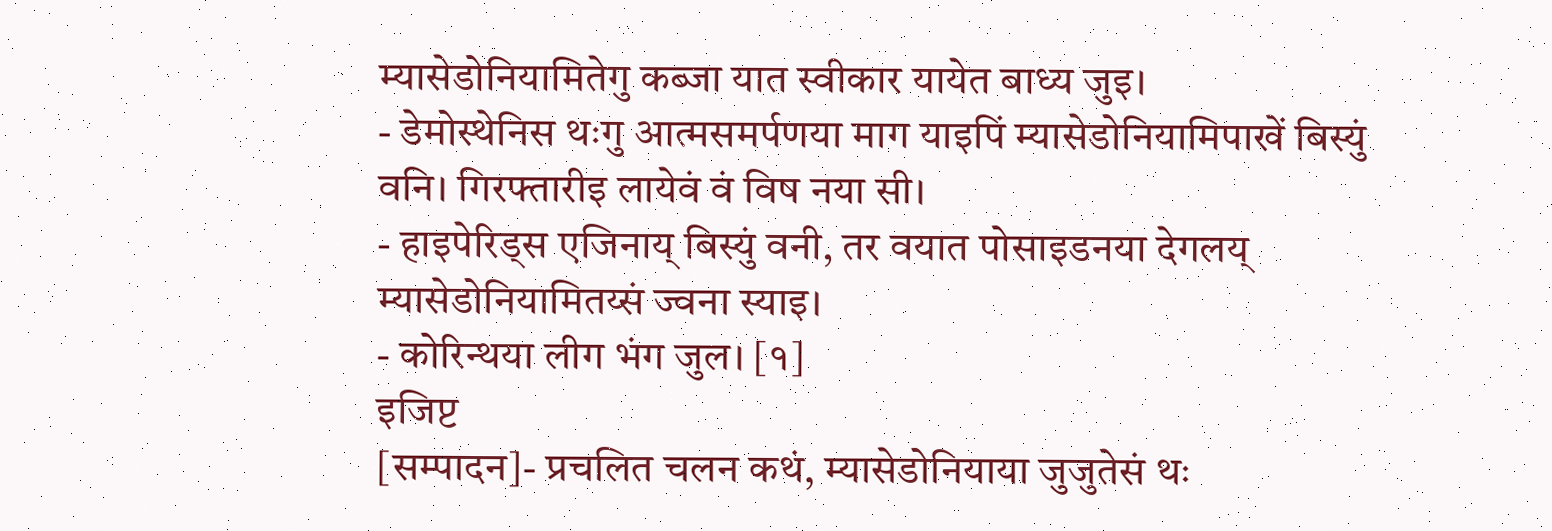म्यासेडोनियामितेगु कब्जा यात स्वीकार यायेत बाध्य जुइ।
- डेमोस्थेनिस थःगु आत्मसमर्पणया माग याइपिं म्यासेडोनियामिपाखें बिस्युं वनि। गिरफ्तारीइ लायेवं वं विष नया सी।
- हाइपेरिड्स एजिनाय् बिस्युं वनी, तर वयात पोसाइडनया देगलय् म्यासेडोनियामितय्सं ज्वना स्याइ।
- कोरिन्थया लीग भंग जुल। [१]
इजिप्ट
[सम्पादन]- प्रचलित चलन कथं, म्यासेडोनियाया जुजुतेसं थः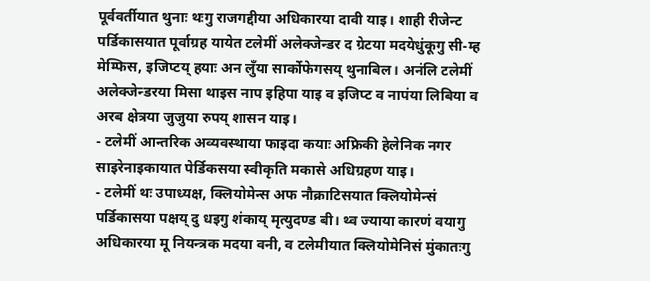पूर्ववर्तीयात थुनाः थःगु राजगद्दीया अधिकारया दावी याइ। शाही रीजेन्ट पर्डिकासयात पूर्वाग्रह यायेत टलेमीं अलेक्जेन्डर द ग्रेटया मदयेधुंकूगु सी-म्ह मेम्फिस, इजिप्टय् हयाः अन लुँया सार्कोफेगसय् थुनाबिल। अनंलि टलेमीं अलेक्जेन्डरया मिसा थाइस नाप इहिपा याइ व इजिप्ट व नापंया लिबिया व अरब क्षेत्रया जुजुया रुपय् शासन याइ।
- टलेमीं आन्तरिक अव्यवस्थाया फाइदा कयाः अफ्रिकी हेलेनिक नगर साइरेनाइकायात पेर्डिकसया स्वीकृति मकासे अधिग्रहण याइ।
- टलेमीं थः उपाध्यक्ष, क्लियोमेन्स अफ नौक्राटिसयात क्लियोमेन्सं पर्डिकासया पक्षय् दु धइगु शंकाय् मृत्युदण्ड बी। थ्व ज्याया कारणं वयागु अधिकारया मू नियन्त्रक मदया वनी, व टलेमीयात क्लियोमेनिसं मुंकातःगु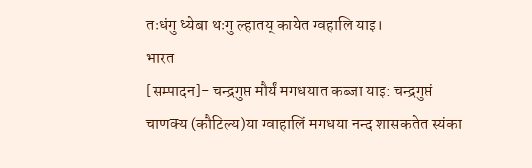तःधंगु ध्येबा थःगु ल्हातय् कायेत ग्वहालि याइ।
भारत
[सम्पादन]- चन्द्रगुप्त मौर्यं मगधयात कब्जा याइ: चन्द्रगुप्तं चाणक्य (कौटिल्य)या ग्वाहालिं मगधया नन्द शासकतेत स्यंका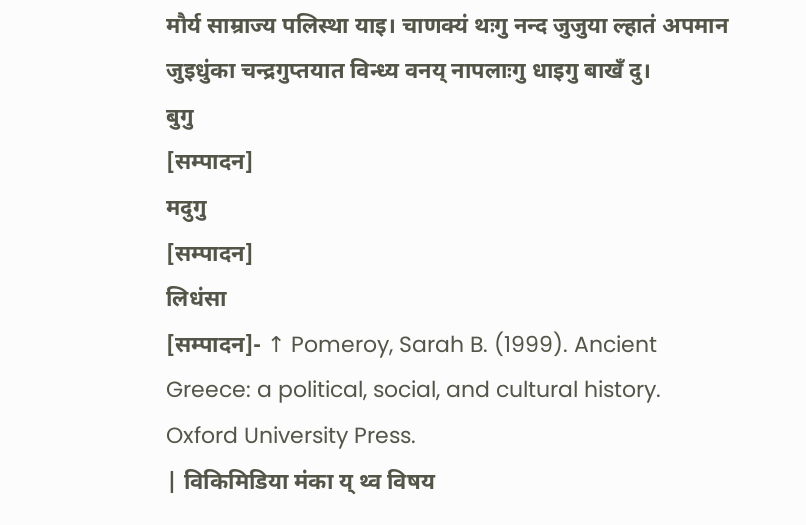मौर्य साम्राज्य पलिस्था याइ। चाणक्यं थःगु नन्द जुजुया ल्हातं अपमान जुइधुंका चन्द्रगुप्तयात विन्ध्य वनय् नापलाःगु धाइगु बाखँ दु।
बुगु
[सम्पादन]
मदुगु
[सम्पादन]
लिधंसा
[सम्पादन]- ↑ Pomeroy, Sarah B. (1999). Ancient Greece: a political, social, and cultural history. Oxford University Press.
| विकिमिडिया मंका य् थ्व विषय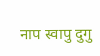नाप स्वापु दुगु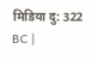मिडिया दु: 322 BC |